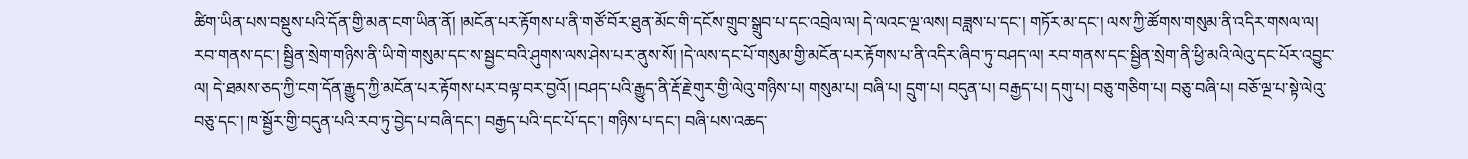ཚིག་ཡིན་པས་བསྡུས་པའི་དོན་གྱི་མན་ངག་ཡིན་ནོ། །མངོན་པར་རྟོགས་པ་ནི་གཙོ་བོར་ཐུན་མོང་གི་དངོས་གྲུབ་སྒྲུབ་པ་དང་འབྲེལ་ལ། དེ་ལའང་ལྔ་ལས། བཟླས་པ་དང་། གཏོར་མ་དང་། ལས་ཀྱི་ཚོགས་གསུམ་ནི་འདིར་གསལ་ལ། རབ་གནས་དང་། སྦྱིན་སྲེག་གཉིས་ནི་ཡི་གེ་གསུམ་དང་ས་སྦྱང་བའི་ཤུགས་ལས་ཤེས་པར་ནུས་སོ། །དེ་ལས་དང་པོ་གསུམ་གྱི་མངོན་པར་རྟོགས་པ་ནི་འདིར་ཞིབ་ཏུ་བཤད་ལ། རབ་གནས་དང་སྦྱིན་སྲེག་ནི་ཕྱི་མའི་ལེའུ་དང་པོར་འབྱུང་ལ། དེ་ཐམས་ཅད་ཀྱི་ངག་དོན་རྒྱུད་ཀྱི་མངོན་པར་རྟོགས་པར་བལྟ་བར་བྱའོ། །བཤད་པའི་རྒྱུད་ནི་རྡོ་རྗེ་གུར་གྱི་ལེའུ་གཉིས་པ། གསུམ་པ། བཞི་པ། དྲུག་པ། བདུན་པ། བརྒྱད་པ། དགུ་པ། བཅུ་གཅིག་པ། བཅུ་བཞི་པ། བཅོ་ལྔ་པ་སྟེ་ལེའུ་བཅུ་དང་། ཁ་སྦྱོར་གྱི་བདུན་པའི་རབ་ཏུ་བྱེད་པ་བཞི་དང་། བརྒྱད་པའི་དང་པོ་དང་། གཉིས་པ་དང་། བཞི་པས་འཆད་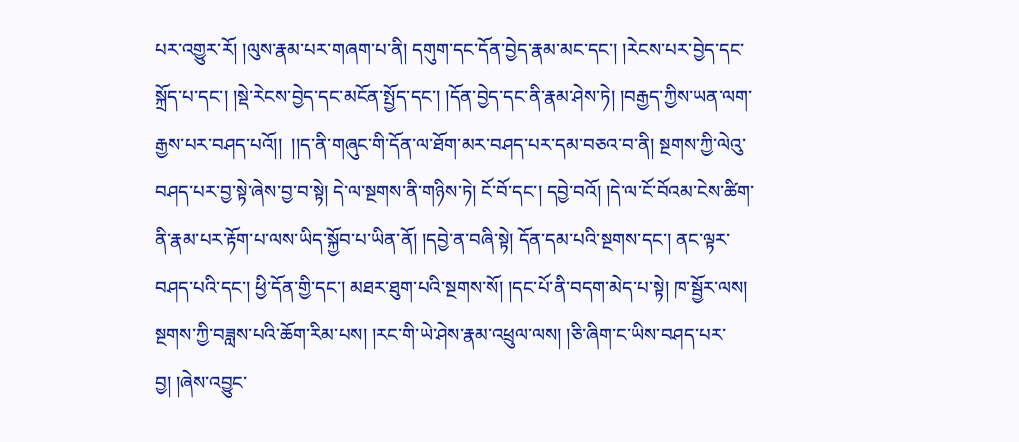པར་འགྱུར་རོ། །ལུས་རྣམ་པར་གཞག་པ་ནི། དགུག་དང་དོན་བྱེད་རྣམ་མང་དང་། །རེངས་པར་བྱེད་དང་སྐྲོད་པ་དང་། །སྡེ་རེངས་བྱེད་དང་མངོན་སྤྱོད་དང་། །དོན་བྱེད་དང་ནི་རྣམ་ཤེས་ཏེ། །བརྒྱད་ཀྱིས་ཡན་ལག་རྒྱས་པར་བཤད་པའོ།།  །།ད་ནི་གཞུང་གི་དོན་ལ་ཐོག་མར་བཤད་པར་དམ་བཅའ་བ་ནི། སྔགས་ཀྱི་ལེའུ་བཤད་པར་བྱ་སྟེ་ཞེས་བྱ་བ་སྟེ། དེ་ལ་སྔགས་ནི་གཉིས་ཏེ། ངོ་བོ་དང་། དབྱེ་བའོ། །དེ་ལ་ངོ་བོའམ་ངེས་ཚིག་ནི་རྣམ་པར་རྟོག་པ་ལས་ཡིད་སྐྱོབ་པ་ཡིན་ནོ། །དབྱེ་ན་བཞི་སྟེ། དོན་དམ་པའི་སྔགས་དང་། ནང་ལྟར་བཤད་པའི་དང་། ཕྱི་དོན་གྱི་དང་། མཐར་ཐུག་པའི་སྔགས་སོ། །དང་པོ་ནི་བདག་མེད་པ་སྟེ། ཁ་སྦྱོར་ལས། སྔགས་ཀྱི་བཟླས་པའི་ཆོག་རིམ་པས། །རང་གི་ཡེ་ཤེས་རྣམ་འཕྲུལ་ལས། །ཅི་ཞིག་ང་ཡིས་བཤད་པར་བྱ། །ཞེས་འབྱུང་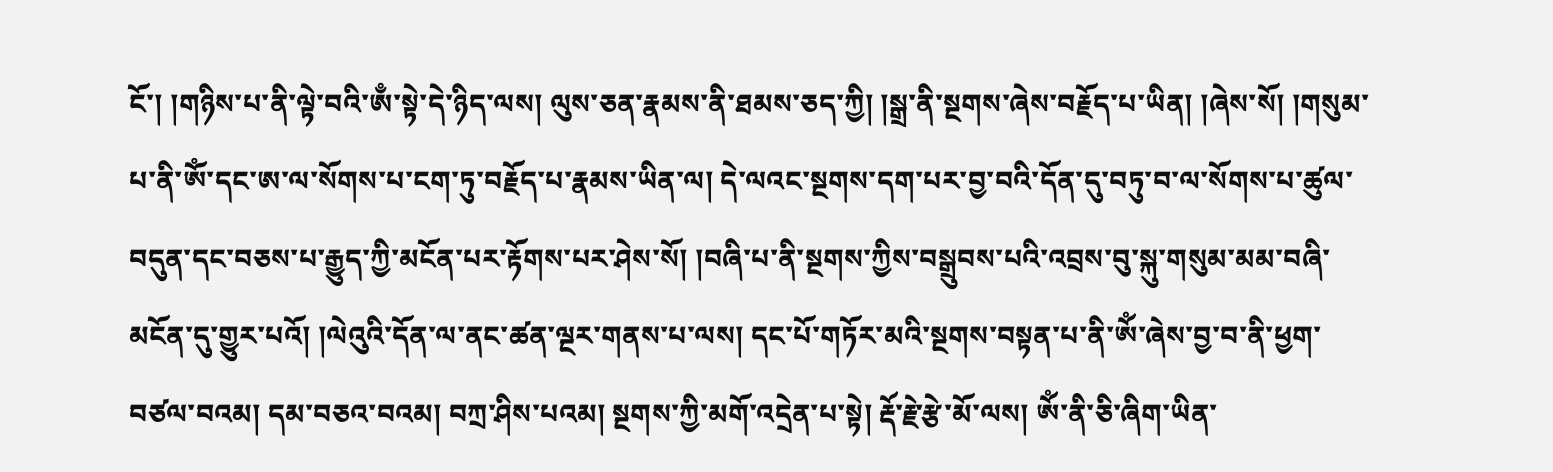ངོ་། །གཉིས་པ་ནི་ལྟེ་བའི་ཨྃ་སྟེ་དེ་ཉིད་ལས། ལུས་ཅན་རྣམས་ནི་ཐམས་ཅད་ཀྱི། །སྒྲ་ནི་སྔགས་ཞེས་བརྗོད་པ་ཡིན། །ཞེས་སོ། །གསུམ་པ་ནི་ཨོཾ་དང་ཨ་ལ་སོགས་པ་ངག་ཏུ་བརྗོད་པ་རྣམས་ཡིན་ལ། དེ་ལའང་སྔགས་དག་པར་བྱ་བའི་དོན་དུ་བཏུ་བ་ལ་སོགས་པ་ཚུལ་བདུན་དང་བཅས་པ་རྒྱུད་ཀྱི་མངོན་པར་རྟོགས་པར་ཤེས་སོ། །བཞི་པ་ནི་སྔགས་ཀྱིས་བསྒྲུབས་པའི་འབྲས་བུ་སྐུ་གསུམ་མམ་བཞི་མངོན་དུ་གྱུར་པའོ། །ལེའུའི་དོན་ལ་ནང་ཚན་ལྔར་གནས་པ་ལས། དང་པོ་གཏོར་མའི་སྔགས་བསྟན་པ་ནི་ཨོཾ་ཞེས་བྱ་བ་ནི་ཕྱག་བཙལ་བའམ། དམ་བཅའ་བའམ། བཀྲ་ཤིས་པའམ། སྔགས་ཀྱི་མགོ་འདྲེན་པ་སྟེ། རྡོ་རྗེ་རྩེ་མོ་ལས། ཨོཾ་ནི་ཅི་ཞིག་ཡིན་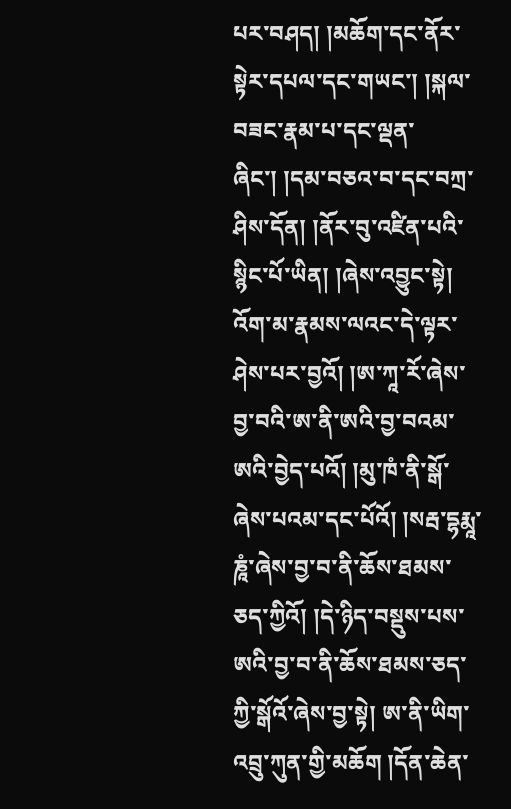པར་བཤད། །མཆོག་དང་ནོར་སྟེར་དཔལ་དང་གཡང་། །སྐལ་བཟང་རྣམ་པ་དང་ལྡན་ཞིང་། །དམ་བཅའ་བ་དང་བཀྲ་ཤིས་དོན། །ནོར་བུ་འཛིན་པའི་སྙིང་པོ་ཡིན། །ཞེས་འབྱུང་སྟེ། འོག་མ་རྣམས་ལའང་དེ་ལྟར་ཤེས་པར་བྱའོ། །ཨ་ཀཱ་རོ་ཞེས་བྱ་བའི་ཨ་ནི་ཨའི་བྱ་བའམ་ཨའི་བྱེད་པའོ། །མུ་ཁཾ་ནི་སྒོ་ཞེས་པའམ་དང་པོའོ། །སརྦ་དྷརྨཱ་ཎཱཾ་ཞེས་བྱ་བ་ནི་ཆོས་ཐམས་ཅད་ཀྱིའོ། །དེ་ཉིད་བསྡུས་པས་ཨའི་བྱ་བ་ནི་ཆོས་ཐམས་ཅད་ཀྱི་སྒོའོ་ཞེས་བྱ་སྟེ། ཨ་ནི་ཡིག་འབྲུ་ཀུན་གྱི་མཆོག །དོན་ཆེན་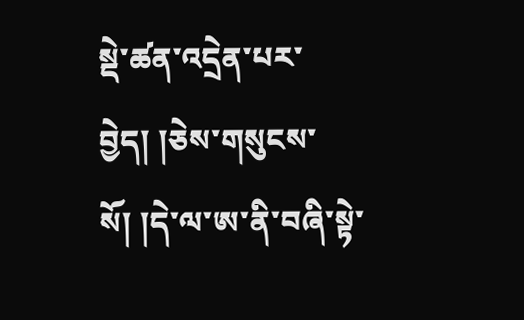སྡེ་ཚན་འདྲེན་པར་བྱེད། །ཅེས་གསུངས་སོ། །དེ་ལ་ཨ་ནི་བཞི་སྟེ་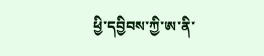ཕྱི་དབྱིབས་ཀྱི་ཨ་ནི་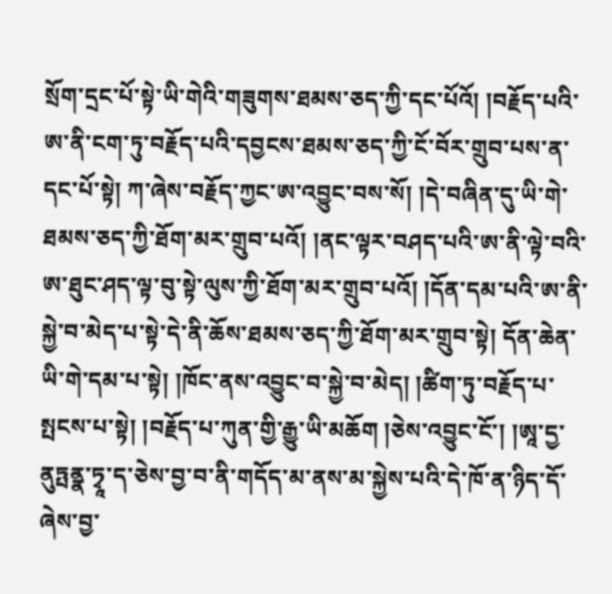སྲོག་དྲང་པོ་སྟེ་ཡི་གེའི་གཟུགས་ཐམས་ཅད་ཀྱི་དང་པོའོ། །བརྗོད་པའི་ཨ་ནི་ངག་ཏུ་བརྗོད་པའི་དབྱངས་ཐམས་ཅད་ཀྱི་ངོ་བོར་གྲུབ་པས་ན་དང་པོ་སྟེ། ཀ་ཞེས་བརྗོད་ཀྱང་ཨ་འབྱུང་བས་སོ། །དེ་བཞིན་དུ་ཡི་གེ་ཐམས་ཅད་ཀྱི་ཐོག་མར་གྲུབ་པའོ། །ནང་ལྟར་བཤད་པའི་ཨ་ནི་ལྟེ་བའི་ཨ་ཐུང་ཤད་ལྟ་བུ་སྟེ་ལུས་ཀྱི་ཐོག་མར་གྲུབ་པའོ། །དོན་དམ་པའི་ཨ་ནི་སྐྱེ་བ་མེད་པ་སྟེ་དེ་ནི་ཆོས་ཐམས་ཅད་ཀྱི་ཐོག་མར་གྲུབ་སྟེ། དོན་ཆེན་ཡི་གེ་དམ་པ་སྟེ། །ཁོང་ནས་འབྱུང་བ་སྐྱེ་བ་མེད། །ཚིག་ཏུ་བརྗོད་པ་སྤངས་པ་སྟེ། །བརྗོད་པ་ཀུན་གྱི་རྒྱུ་ཡི་མཆོག །ཅེས་འབྱུང་ངོ་། །ཨཱ་དྱ་ནུཏྤནྣ་ཏྭཱ་ད་ཅེས་བྱ་བ་ནི་གདོད་མ་ནས་མ་སྐྱེས་པའི་དེ་ཁོ་ན་ཉིད་དོ་ཞེས་བྱ་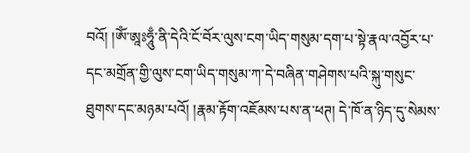བའོ། །ཨོཾ་ཨཱཿཧཱུྃ་ནི་དེའི་ངོ་བོར་ལུས་ངག་ཡིད་གསུམ་དག་པ་སྟེ་རྣལ་འབྱོར་པ་དང་མགྲོན་གྱི་ལུས་ངག་ཡིད་གསུམ་ཀ་དེ་བཞིན་གཤེགས་པའི་སྐུ་གསུང་ཐུགས་དང་མཉམ་པའོ། །རྣམ་རྟོག་འཇོམས་པས་ན་ཕཊ། དེ་ཁོ་ན་ཉིད་དུ་སེམས་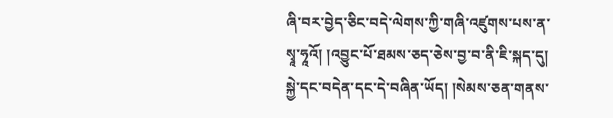ཞི་བར་བྱེད་ཅིང་བདེ་ལེགས་ཀྱི་གཞི་འཛུགས་པས་ན་སྭཱ་ཧཱའོ། །འབྱུང་པོ་ཐམས་ཅད་ཅེས་བྱ་བ་ནི་ཇི་སྐད་དུ། སྐྱེ་དང་བདེན་དང་དེ་བཞིན་ཡོད། །སེམས་ཅན་གནས་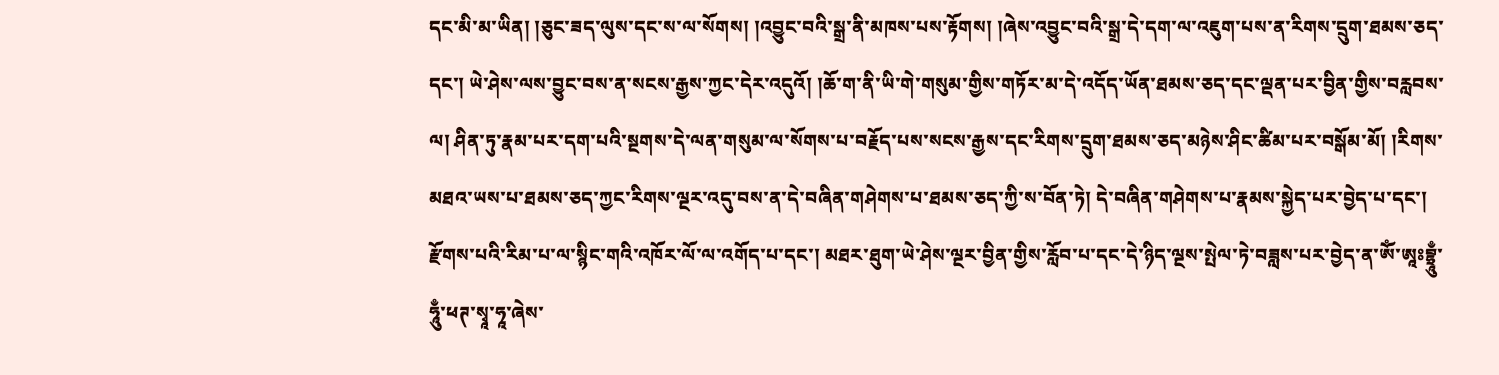དང་མི་མ་ཡིན། །ཅུང་ཟད་ལུས་དང་ས་ལ་སོགས། །འབྱུང་བའི་སྒྲ་ནི་མཁས་པས་རྟོགས། །ཞེས་འབྱུང་བའི་སྒྲ་དེ་དག་ལ་འཇུག་པས་ན་རིགས་དྲུག་ཐམས་ཅད་དང་། ཡེ་ཤེས་ལས་བྱུང་བས་ན་སངས་རྒྱས་ཀྱང་དེར་འདུའོ། །ཆོ་ག་ནི་ཡི་གེ་གསུམ་གྱིས་གཏོར་མ་དེ་འདོད་ཡོན་ཐམས་ཅད་དང་ལྡན་པར་བྱིན་གྱིས་བརླབས་ལ། ཤིན་ཏུ་རྣམ་པར་དག་པའི་སྔགས་དེ་ལན་གསུམ་ལ་སོགས་པ་བརྗོད་པས་སངས་རྒྱས་དང་རིགས་དྲུག་ཐམས་ཅད་མཉེས་ཤིང་ཚིམ་པར་བསྒོམ་མོ། །རིགས་མཐའ་ཡས་པ་ཐམས་ཅད་ཀྱང་རིགས་ལྔར་འདུ་བས་ན་དེ་བཞིན་གཤེགས་པ་ཐམས་ཅད་ཀྱི་ས་བོན་ཏེ། དེ་བཞིན་གཤེགས་པ་རྣམས་སྐྱེད་པར་བྱེད་པ་དང་། རྫོགས་པའི་རིམ་པ་ལ་སྙིང་གའི་འཁོར་ལོ་ལ་འགོད་པ་དང་། མཐར་ཐུག་ཡེ་ཤེས་ལྔར་བྱིན་གྱིས་རློབ་པ་དང་དེ་ཉིད་ལྔས་སྤེལ་ཏེ་བཟླས་པར་བྱེད་ན་ཨོཾ་ཨཱཿབྷྲཱུྃ་ཧཱུྃ་ཕཊ་སྭཱ་ཧཱ་ཞེས་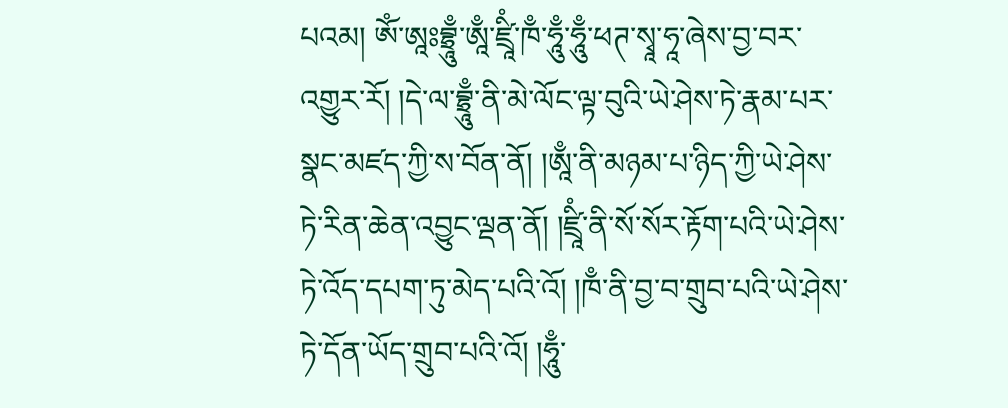པའམ། ཨོཾ་ཨཱཿབྷྲཱུྃ་ཨཱྃ་ཛྲཱིཾ་ཁྃ་ཧཱུྃ་ཧཱུྃ་ཕཊ་སྭཱ་ཧཱ་ཞེས་བྱ་བར་འགྱུར་རོ། །དེ་ལ་བྷྲཱུྃ་ནི་མེ་ལོང་ལྟ་བུའི་ཡེ་ཤེས་ཏེ་རྣམ་པར་སྣང་མཛད་ཀྱི་ས་བོན་ནོ། །ཨཱྃ་ནི་མཉམ་པ་ཉིད་ཀྱི་ཡེ་ཤེས་ཏེ་རིན་ཆེན་འབྱུང་ལྡན་ནོ། །ཛྲཱིཾ་ནི་སོ་སོར་རྟོག་པའི་ཡེ་ཤེས་ཏེ་འོད་དཔག་ཏུ་མེད་པའི་འོ། །ཁྃ་ནི་བྱ་བ་གྲུབ་པའི་ཡེ་ཤེས་ཏེ་དོན་ཡོད་གྲུབ་པའི་འོ། །ཧཱུྃ་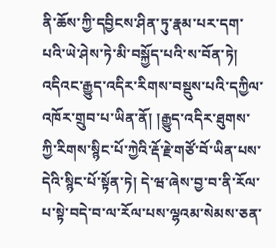ནི་ཆོས་ཀྱི་དབྱིངས་ཤིན་ཏུ་རྣམ་པར་དག་པའི་ཡེ་ཤེས་ཏེ་མི་བསྐྱོད་པའི་ས་བོན་ཏེ། འདིའང་རྒྱུད་འདིར་རིགས་བསྡུས་པའི་དཀྱིལ་འཁོར་གྲུབ་པ་ཡིན་ནོ། །རྒྱུད་འདིར་ཐུགས་ཀྱི་རིགས་སྙིང་པོ་ཀྱེའི་རྡོ་རྗེ་གཙོ་བོ་ཡིན་པས་དེའི་སྙིང་པོ་སྟོན་ཏེ། དེ་ཝ་ཞེས་བྱ་བ་ནི་རོལ་པ་སྟེ་བདེ་བ་ལ་རོལ་པས་ལྷའམ་སེམས་ཅན་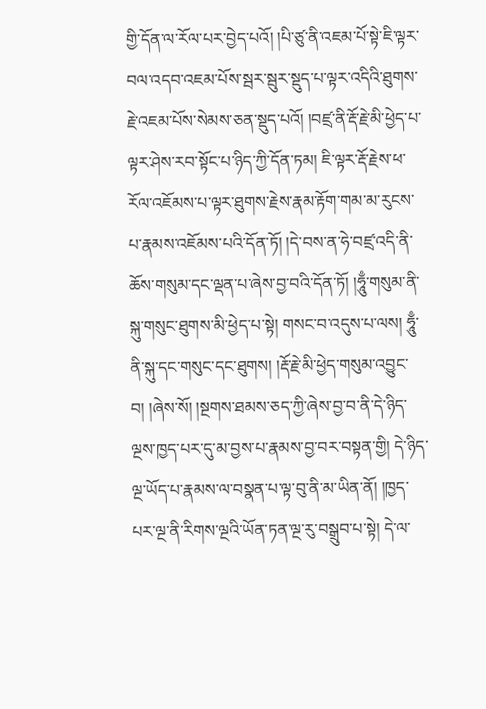གྱི་དོན་ལ་རོལ་པར་བྱེད་པའོ། །པི་ཙུ་ནི་འཇམ་པོ་སྟེ་ཇི་ལྟར་བལ་འདབ་འཇམ་པོས་སྦར་སྦུར་སྡུད་པ་ལྟར་འདིའི་ཐུགས་རྗེ་འཇམ་པོས་སེམས་ཅན་སྡུད་པའོ། །བཛྲ་ནི་རྡོ་རྗེ་མི་ཕྱེད་པ་ལྟར་ཤེས་རབ་སྟོང་པ་ཉིད་ཀྱི་དོན་ཏམ། ཇི་ལྟར་རྡོ་རྗེས་ཕ་རོལ་འཇོམས་པ་ལྟར་ཐུགས་རྗེས་རྣམ་རྟོག་གམ་མ་རུངས་པ་རྣམས་འཇོམས་པའི་དོན་ཏོ། །དེ་བས་ན་ཧེ་བཛྲ་འདི་ནི་ཆོས་གསུམ་དང་ལྡན་པ་ཞེས་བྱ་བའི་དོན་ཏོ། །ཧཱུྃ་གསུམ་ནི་སྐུ་གསུང་ཐུགས་མི་ཕྱེད་པ་སྟེ། གསང་བ་འདུས་པ་ལས། ཧཱུྃ་ནི་སྐུ་དང་གསུང་དང་ཐུགས། །རྡོ་རྗེ་མི་ཕྱེད་གསུམ་འབྱུང་བ། །ཞེས་སོ། །སྔགས་ཐམས་ཅད་ཀྱི་ཞེས་བྱ་བ་ནི་དེ་ཉིད་ལྔས་ཁྱད་པར་དུ་མ་བྱས་པ་རྣམས་བྱ་བར་བསྟན་གྱི། དེ་ཉིད་ལྔ་ཡོད་པ་རྣམས་ལ་བསྣན་པ་ལྟ་བུ་ནི་མ་ཡིན་ནོ། །ཁྱད་པར་ལྔ་ནི་རིགས་ལྔའི་ཡོན་ཏན་ལྔ་རུ་བསྒྲུབ་པ་སྟེ། དེ་ལ་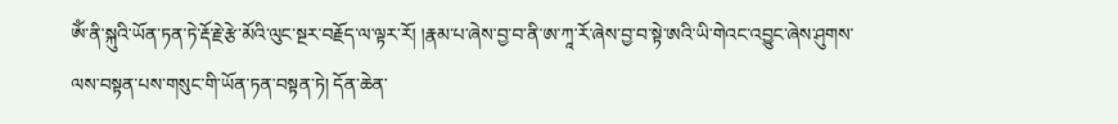ཨོཾ་ནི་སྐུའི་ཡོན་ཏན་ཏེ་རྡོ་རྗེ་རྩེ་མོའི་ལུང་སྔར་བརྗོད་ལ་ལྟར་རོ། །རྣམ་པ་ཞེས་བྱ་བ་ནི་ཨ་ཀཱ་རོ་ཞེས་བྱ་བ་སྟེ་ཨའི་ཡི་གེའང་འབྱུང་ཞེས་ཤུགས་ལས་བསྟན་པས་གསུང་གི་ཡོན་ཏན་བསྟན་ཏེ། དོན་ཆེན་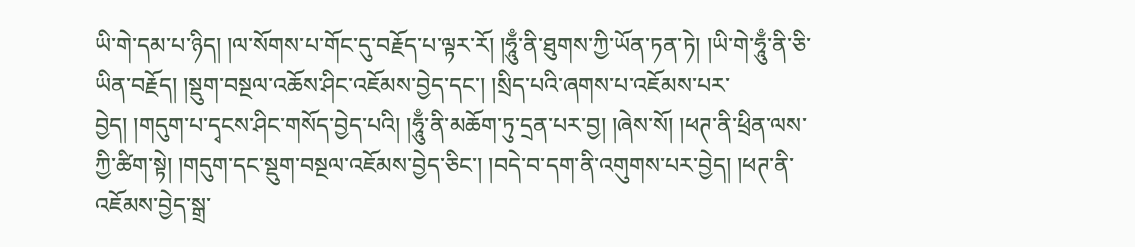ཡི་གེ་དམ་པ་ཉིད། །ལ་སོགས་པ་གོང་དུ་བརྗོད་པ་ལྟར་རོ། །ཧཱུྃ་ནི་ཐུགས་ཀྱི་ཡོན་ཏན་ཏེ། །ཡི་གེ་ཧཱུྃ་ནི་ཅི་ཡིན་བརྗོད། །སྡུག་བསྔལ་འཆོས་ཤིང་འཇོམས་བྱེད་དང་། །སྲིད་པའི་ཞགས་པ་འཇོམས་པར་བྱེད། །གདུག་པ་དྭངས་ཤིང་གསོད་བྱེད་པའི། །ཧཱུྃ་ནི་མཆོག་ཏུ་དྲན་པར་བྱ། །ཞེས་སོ། །ཕཊ་ནི་ཕྲིན་ལས་ཀྱི་ཚིག་སྟེ། །གདུག་དང་སྡུག་བསྔལ་འཇོམས་བྱེད་ཅིང་། །བདེ་བ་དག་ནི་འགུགས་པར་བྱེད། །ཕཊ་ནི་འཇོམས་བྱེད་སྒྲ་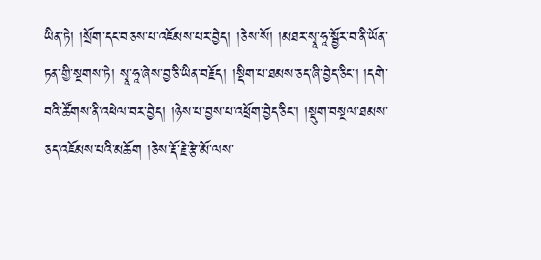ཡིན་ཏེ། །སྲོག་དང་བཅས་པ་འཇོམས་པར་བྱེད། །ཅེས་སོ། །མཐར་སྭཱ་ཧཱ་སྦྱོར་བ་ནི་ཡོན་ཏན་གྱི་སྔགས་ཏེ། སྭཱ་ཧཱ་ཞེས་བྱ་ཅི་ཡིན་བརྗོད། །སྡིག་པ་ཐམས་ཅད་ཞི་བྱེད་ཅིང་། །དགེ་བའི་ཚོགས་ནི་འཕེལ་བར་བྱེད། །ཉེས་པ་བྱས་པ་འཕྲོག་བྱེད་ཅིང་། །སྡུག་བསྔལ་ཐམས་ཅད་འཇོམས་པའི་མཆོག །ཅེས་རྡོ་རྗེ་རྩེ་མོ་ལས་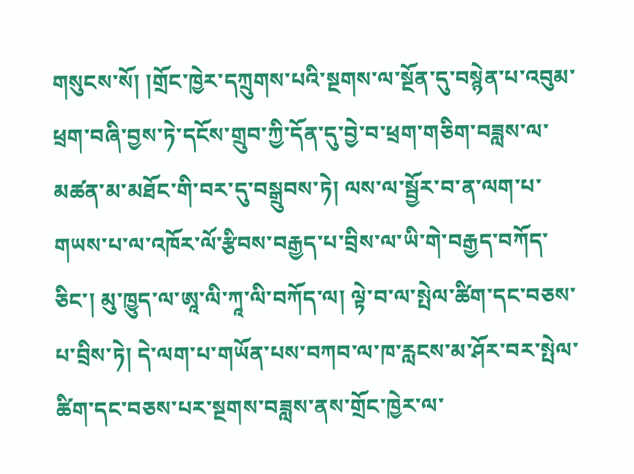གསུངས་སོ། །གྲོང་ཁྱེར་དཀྲུགས་པའི་སྔགས་ལ་སྔོན་དུ་བསྙེན་པ་འབུམ་ཕྲག་བཞི་བྱས་ཏེ་དངོས་གྲུབ་ཀྱི་དོན་དུ་བྱེ་བ་ཕྲག་གཅིག་བཟླས་ལ་མཚན་མ་མཐོང་གི་བར་དུ་བསྒྲུབས་ཏེ། ལས་ལ་སྦྱོར་བ་ན་ལག་པ་གཡས་པ་ལ་འཁོར་ལོ་རྩིབས་བརྒྱད་པ་བྲིས་ལ་ཡི་གེ་བརྒྱད་བཀོད་ཅིང་། མུ་ཁྱུད་ལ་ཨཱ་ལི་ཀཱ་ལི་བཀོད་ལ། ལྟེ་བ་ལ་སྤེལ་ཚིག་དང་བཅས་པ་བྲིས་ཏེ། དེ་ལག་པ་གཡོན་པས་བཀབ་ལ་ཁ་རླངས་མ་ཤོར་བར་སྤེལ་ཚིག་དང་བཅས་པར་སྔགས་བཟླས་ནས་གྲོང་ཁྱེར་ལ་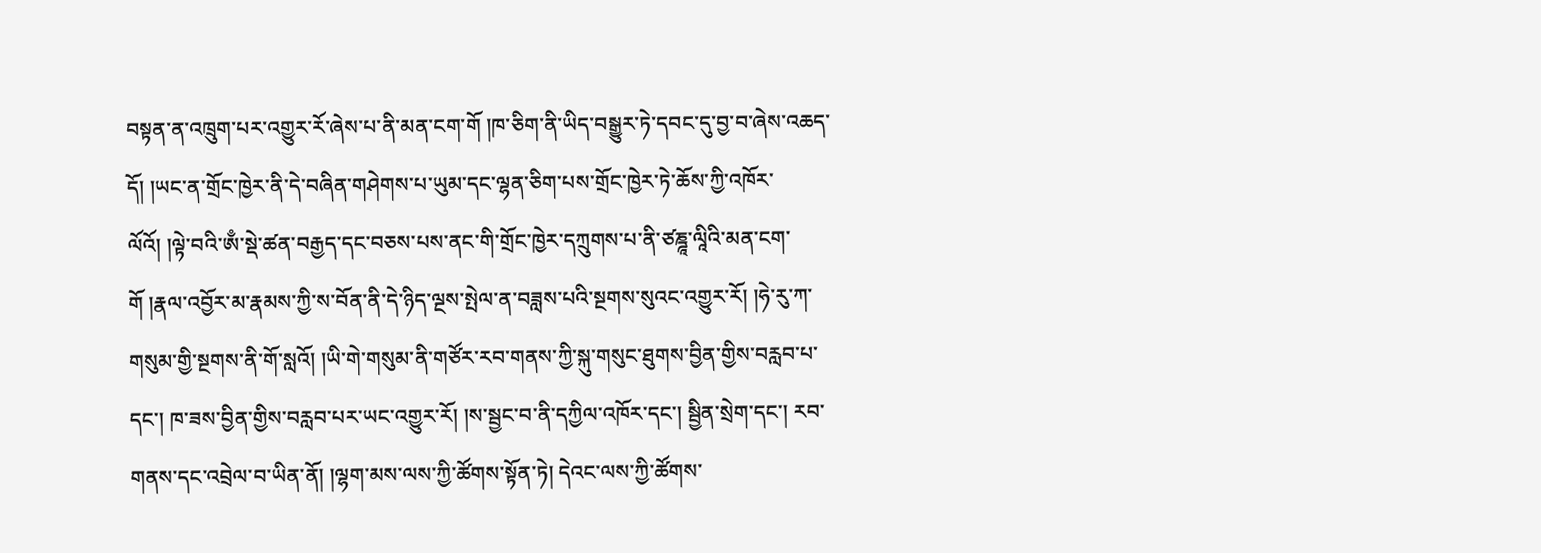བསྟན་ན་འཁྲུག་པར་འགྱུར་རོ་ཞེས་པ་ནི་མན་ངག་གོ །ཁ་ཅིག་ནི་ཡིད་བསྒྱུར་ཏེ་དབང་དུ་བྱ་བ་ཞེས་འཆད་དོ། །ཡང་ན་གྲོང་ཁྱེར་ནི་དེ་བཞིན་གཤེགས་པ་ཡུམ་དང་ལྷན་ཅིག་པས་གྲོང་ཁྱེར་ཏེ་ཆོས་ཀྱི་འཁོར་ལོའོ། །ལྟེ་བའི་ཨྃ་སྡེ་ཚན་བརྒྱད་དང་བཅས་པས་ནང་གི་གྲོང་ཁྱེར་དཀྲུགས་པ་ནི་ཙཎྜཱ་ལཱིའི་མན་ངག་གོ །རྣལ་འབྱོར་མ་རྣམས་ཀྱི་ས་བོན་ནི་དེ་ཉིད་ལྔས་སྤེལ་ན་བཟླས་པའི་སྔགས་སུའང་འགྱུར་རོ། །ཧེ་རུ་ཀ་གསུམ་གྱི་སྔགས་ནི་གོ་སླའོ། །ཡི་གེ་གསུམ་ནི་གཙོར་རབ་གནས་ཀྱི་སྐུ་གསུང་ཐུགས་བྱིན་གྱིས་བརླབ་པ་དང་། ཁ་ཟས་བྱིན་གྱིས་བརླབ་པར་ཡང་འགྱུར་རོ། །ས་སྦྱང་བ་ནི་དཀྱིལ་འཁོར་དང་། སྦྱིན་སྲེག་དང་། རབ་གནས་དང་འབྲེལ་བ་ཡིན་ནོ། །ལྷག་མས་ལས་ཀྱི་ཚོགས་སྟོན་ཏེ། དེའང་ལས་ཀྱི་ཚོགས་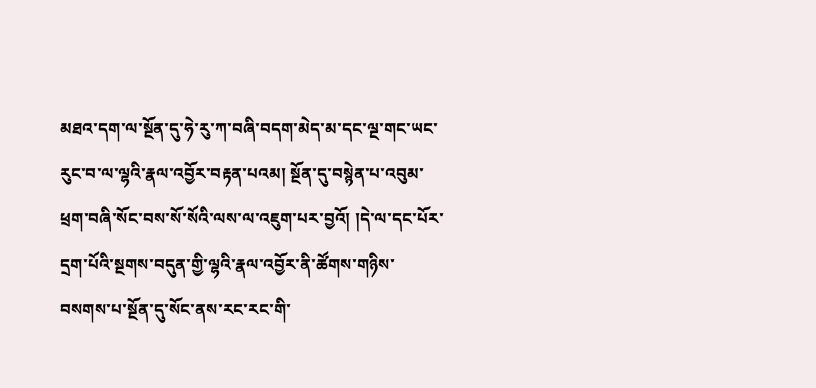མཐའ་དག་ལ་སྔོན་དུ་ཧེ་རུ་ཀ་བཞི་བདག་མེད་མ་དང་ལྔ་གང་ཡང་རུང་བ་ལ་ལྷའི་རྣལ་འབྱོར་བརྟན་པའམ། སྔོན་དུ་བསྙེན་པ་འབུམ་ཕྲག་བཞི་སོང་བས་སོ་སོའི་ལས་ལ་འཇུག་པར་བྱའོ། །དེ་ལ་དང་པོར་དྲག་པོའི་སྔགས་བདུན་གྱི་ལྷའི་རྣལ་འབྱོར་ནི་ཚོགས་གཉིས་བསགས་པ་སྔོན་དུ་སོང་ནས་རང་རང་གི་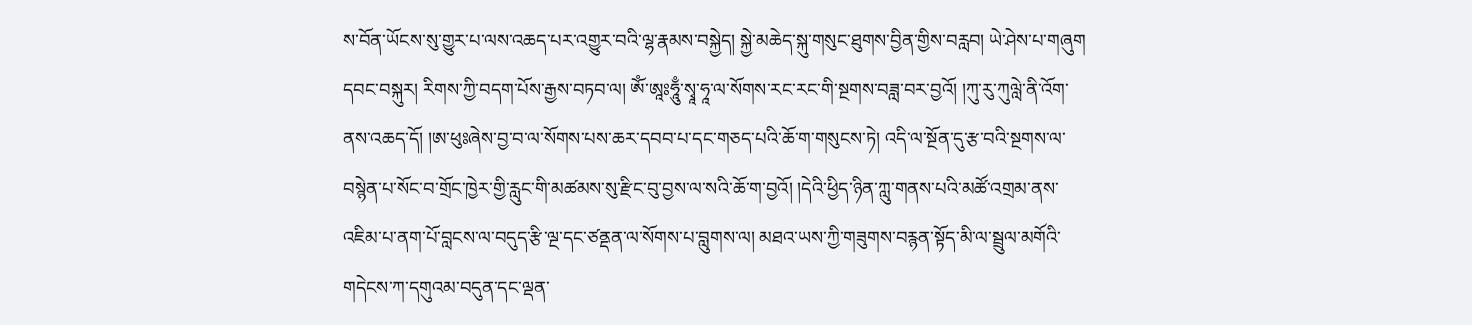ས་བོན་ཡོངས་སུ་གྱུར་པ་ལས་འཆད་པར་འགྱུར་བའི་ལྷ་རྣམས་བསྐྱེད། སྐྱེ་མཆེད་སྐུ་གསུང་ཐུགས་བྱིན་གྱིས་བརླབ། ཡེ་ཤེས་པ་གཞུག དབང་བསྐུར། རིགས་ཀྱི་བདག་པོས་རྒྱས་བཏབ་ལ། ཨོཾ་ཨཱཿཧཱུྃ་སྭཱ་ཧཱ་ལ་སོགས་རང་རང་གི་སྔགས་བཟླ་བར་བྱའོ། །ཀུ་རུ་ཀུལླེ་ནི་འོག་ནས་འཆད་དོ། །ཨ་ཕུཿཞེས་བྱ་བ་ལ་སོགས་པས་ཆར་དབབ་པ་དང་གཅད་པའི་ཆོ་ག་གསུངས་ཏེ། འདི་ལ་སྔོན་དུ་རྩ་བའི་སྔགས་ལ་བསྙེན་པ་སོང་བ་གྲོང་ཁྱེར་གྱི་རླུང་གི་མཚམས་སུ་རྫིང་བུ་བྱས་ལ་སའི་ཆོ་ག་བྱའོ། །དེའི་ཕྱིད་ཉིན་ཀླུ་གནས་པའི་མཚོ་འགྲམ་ནས་འཇིམ་པ་ནག་པོ་བླངས་ལ་བདུད་རྩི་ལྔ་དང་ཙནྡན་ལ་སོགས་པ་བླུགས་ལ། མཐའ་ཡས་ཀྱི་གཟུགས་བརྙན་སྟོད་མི་ལ་སྦྲུལ་མགོའི་གདེངས་ཀ་དགུའམ་བདུན་དང་ལྡན་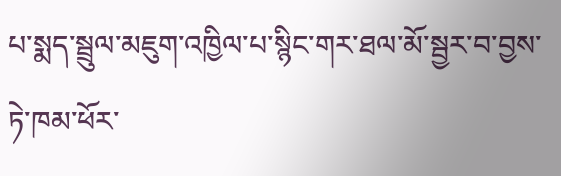པ་སྨད་སྦྲུལ་མཇུག་འཁྱིལ་པ་སྙིང་གར་ཐལ་མོ་སྦྱར་བ་བྱས་ཏེ་ཁམ་ཕོར་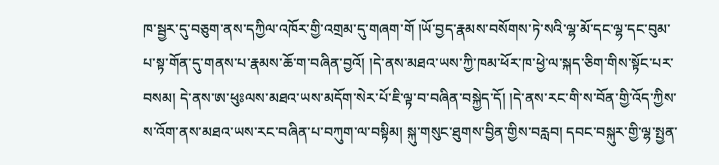ཁ་སྦྱར་དུ་བཅུག་ནས་དཀྱིལ་འཁོར་གྱི་འགྲམ་དུ་གཞག་གོ །ཡོ་བྱད་རྣམས་བསོགས་ཏེ་སའི་ལྷ་མོ་དང་ལྷ་དང་བུམ་པ་སྟ་གོན་དུ་གནས་པ་རྣམས་ཆོ་ག་བཞིན་བྱའོ། །དེ་ནས་མཐའ་ཡས་ཀྱི་ཁམ་ཕོར་ཁ་ཕྱེ་ལ་སྐད་ཅིག་གིས་སྟོང་པར་བསམ། དེ་ནས་ཨ་ཕུཿལས་མཐའ་ཡས་མདོག་སེར་པོ་ཇི་ལྟ་བ་བཞིན་བསྐྱེད་དོ། །དེ་ནས་རང་གི་ས་བོན་གྱི་འོད་ཀྱིས་ས་འོག་ནས་མཐའ་ཡས་རང་བཞིན་པ་བཀུག་ལ་བསྟིམ། སྐུ་གསུང་ཐུགས་བྱིན་གྱིས་བརླབ། དབང་བསྐུར་གྱི་ལྷ་སྤྱན་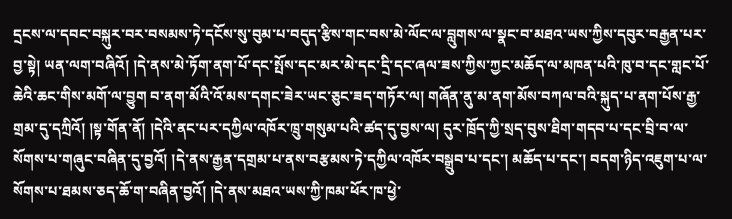དྲངས་ལ་དབང་བསྐུར་བར་བསམས་ཏེ་དངོས་སུ་བུམ་པ་བདུད་རྩིས་གང་བས་མེ་ལོང་ལ་བླུགས་ལ་སྣང་བ་མཐའ་ཡས་ཀྱིས་དབུར་བརྒྱན་པར་བྱ་སྟེ། ཡན་ལག་བཞིའོ། །དེ་ནས་མེ་ཏོག་ནག་པོ་དང་སྤོས་དང་མར་མེ་དང་དྲི་དང་ཞལ་ཟས་ཀྱིས་ཀྱང་མཆོད་ལ་མཁན་པའི་ཁུ་བ་དང་གླང་པོ་ཆེའི་ཆང་གིས་མགོ་ལ་བྱུག བ་ནག་མོའི་འོ་མས་དགང་ཟེར་ཡང་ཅུང་ཟད་གཏོར་ལ། གཞོན་ནུ་མ་ནག་མོས་བཀལ་བའི་སྐུད་པ་ནག་པོས་རྒྱ་གྲམ་དུ་དཀྲིའོ། །སྟ་གོན་ནོ། །དེའི་ནང་པར་དཀྱིལ་འཁོར་ཁྲུ་གསུམ་པའི་ཚད་དུ་བྱས་ལ། དུར་ཁྲོད་ཀྱི་སྲད་བུས་ཐིག་གདབ་པ་དང་བྲི་བ་ལ་སོགས་པ་གཞུང་བཞིན་དུ་བྱའོ། །དེ་ནས་རྒྱན་དགྲམ་པ་ནས་བརྩམས་ཏེ་དཀྱིལ་འཁོར་བསྒྲུབ་པ་དང་། མཆོད་པ་དང་། བདག་ཉིད་འཇུག་པ་ལ་སོགས་པ་ཐམས་ཅད་ཆོ་ག་བཞིན་བྱའོ། །དེ་ནས་མཐའ་ཡས་ཀྱི་ཁམ་ཕོར་ཁ་ཕྱེ་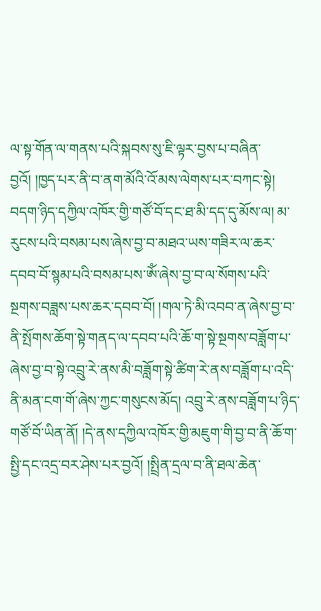ལ་སྟ་གོན་ལ་གནས་པའི་སྐབས་སུ་ཇི་ལྟར་བྱས་པ་བཞིན་བྱའོ། །ཁྱད་པར་ནི་བ་ནག་མོའི་འོ་མས་ལེགས་པར་བཀང་སྟེ། བདག་ཉིད་དཀྱིལ་འཁོར་གྱི་གཙོ་བོ་དང་ཐ་མི་དད་དུ་མོས་ལ། མ་རུངས་པའི་བསམ་པས་ཞེས་བྱ་བ་མཐའ་ཡས་གཟིར་ལ་ཆར་དབབ་བོ་སྙམ་པའི་བསམ་པས་ཨོཾ་ཞེས་བྱ་བ་ལ་སོགས་པའི་སྔགས་བཟླས་པས་ཆར་དབབ་བོ། །གལ་ཏེ་མི་འབབ་ན་ཞེས་བྱ་བ་ནི་སྤོགས་ཆོག་སྟེ་གནད་ལ་དབབ་པའི་ཆོ་ག་སྟེ་སྔགས་བཟློག་པ་ཞེས་བྱ་བ་སྟེ་འབྲུ་རེ་ནས་མི་བཟློག་སྟེ་ཚིག་རེ་ནས་བཟློག་པ་འདི་ནི་མན་ངག་གོ་ཞེས་ཀྱང་གསུངས་མོད། འབྲུ་རེ་ནས་བཟློག་པ་ཉིད་གཙོ་བོ་ཡིན་ནོ། །དེ་ནས་དཀྱིལ་འཁོར་གྱི་མཇུག་གི་བྱ་བ་ནི་ཆོ་ག་སྤྱི་དང་འདྲ་བར་ཤེས་པར་བྱའོ། །སྤྲིན་དྲལ་བ་ནི་ཐལ་ཆེན་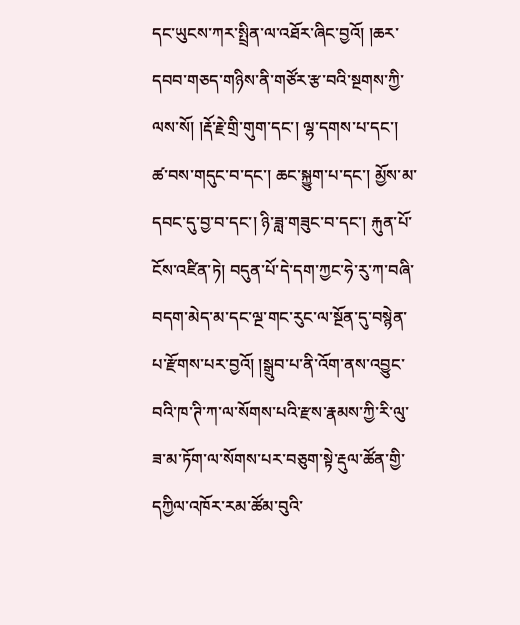དང་ཡུངས་ཀར་སྤྲིན་ལ་འཐོར་ཞིང་བྱའོ། །ཆར་དབབ་གཅད་གཉིས་ནི་གཙོར་རྩ་བའི་སྔགས་ཀྱི་ལས་སོ། །རྡོ་རྗེ་གྲི་གུག་དང་། ལྷ་དགས་པ་དང་། ཚ་བས་གདུང་བ་དང་། ཆང་སྐྱུག་པ་དང་། མྱོས་མ་དབང་དུ་བྱ་བ་དང་། ཉི་ཟླ་གཟུང་བ་དང་། རྐུན་པོ་ངོས་འཛིན་ཏེ། བདུན་པོ་དེ་དག་ཀྱང་ཧེ་རུ་ཀ་བཞི་བདག་མེད་མ་དང་ལྔ་གང་རུང་ལ་སྔོན་དུ་བསྙེན་པ་རྫོགས་པར་བྱའོ། །སྒྲུབ་པ་ནི་འོག་ནས་འབྱུང་བའི་ཁ་ཊི་ཀ་ལ་སོགས་པའི་རྫས་རྣམས་ཀྱི་རི་ལུ་ཟ་མ་ཏོག་ལ་སོགས་པར་བཅུག་སྟེ་རྡུལ་ཚོན་གྱི་དཀྱིལ་འཁོར་རམ་ཚོམ་བུའི་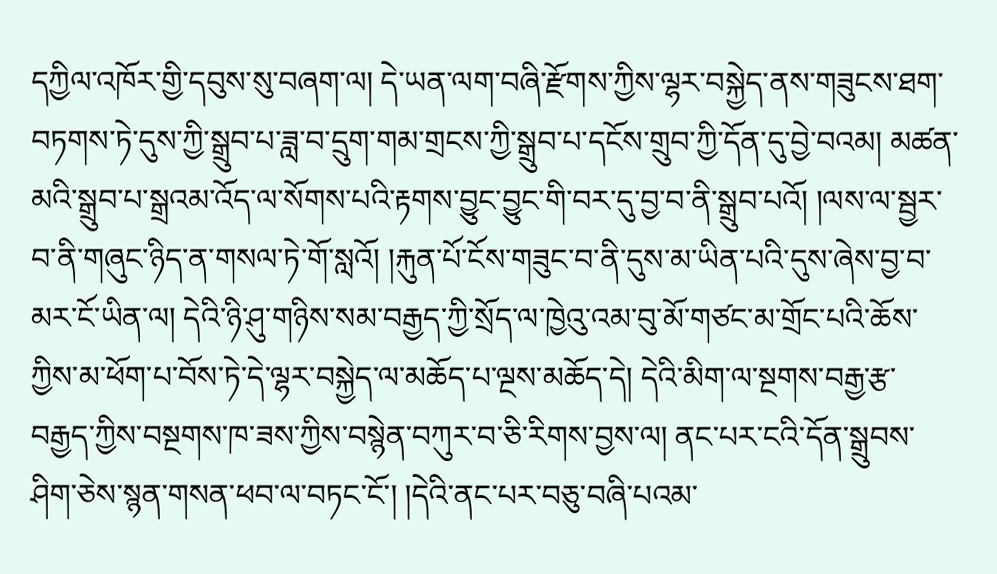དཀྱིལ་འཁོར་གྱི་དབུས་སུ་བཞག་ལ། དེ་ཡན་ལག་བཞི་རྫོགས་ཀྱིས་ལྷར་བསྐྱེད་ནས་གཟུངས་ཐག་བཏགས་ཏེ་དུས་ཀྱི་སྒྲུབ་པ་ཟླ་བ་དྲུག་གམ་གྲངས་ཀྱི་སྒྲུབ་པ་དངོས་གྲུབ་ཀྱི་དོན་དུ་བྱེ་བའམ། མཚན་མའི་སྒྲུབ་པ་སྒྲའམ་འོད་ལ་སོགས་པའི་རྟགས་བྱུང་བྱུང་གི་བར་དུ་བྱ་བ་ནི་སྒྲུབ་པའོ། །ལས་ལ་སྦྱར་བ་ནི་གཞུང་ཉིད་ན་གསལ་ཏེ་གོ་སླའོ། །རྐུན་པོ་ངོས་གཟུང་བ་ནི་དུས་མ་ཡིན་པའི་དུས་ཞེས་བྱ་བ་མར་ངོ་ཡིན་ལ། དེའི་ཉི་ཤུ་གཉིས་སམ་བརྒྱད་ཀྱི་སྲོད་ལ་ཁྱེའུ་འམ་བུ་མོ་གཙང་མ་གྲོང་པའི་ཆོས་ཀྱིས་མ་ཕོག་པ་བོས་ཏེ་དེ་ལྷར་བསྐྱེད་ལ་མཆོད་པ་ལྔས་མཆོད་དེ། དེའི་མིག་ལ་སྔགས་བརྒྱ་རྩ་བརྒྱད་ཀྱིས་བསྔགས་ཁ་ཟས་ཀྱིས་བསྙེན་བཀུར་བ་ཅི་རིགས་བྱས་ལ། ནང་པར་ངའི་དོན་སྒྲུབས་ཤིག་ཅེས་སྙན་གསན་ཕབ་ལ་བཏང་ངོ་། །དེའི་ནང་པར་བཅུ་བཞི་པའམ་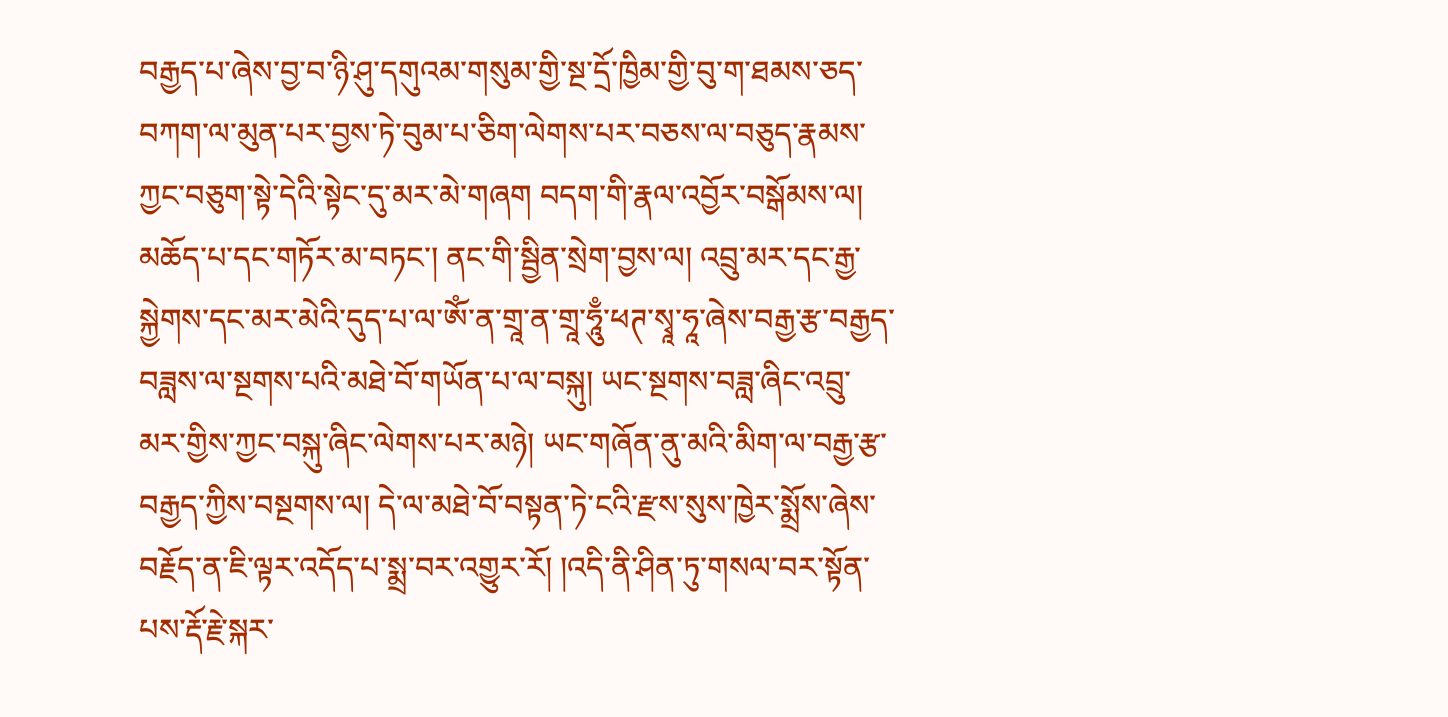བརྒྱད་པ་ཞེས་བྱ་བ་ཉི་ཤུ་དགུའམ་གསུམ་གྱི་སྔ་དྲོ་ཁྱིམ་གྱི་བུ་ག་ཐམས་ཅད་བཀག་ལ་མུན་པར་བྱས་ཏེ་བུམ་པ་ཅིག་ལེགས་པར་བཅས་ལ་བཅུད་རྣམས་ཀྱང་བཅུག་སྟེ་དེའི་སྟེང་དུ་མར་མེ་གཞག བདག་གི་རྣལ་འབྱོར་བསྒོམས་ལ། མཆོད་པ་དང་གཏོར་མ་བཏང་། ནང་གི་སྦྱིན་སྲེག་བྱས་ལ། འབྲུ་མར་དང་རྒྱ་སྐྱེགས་དང་མར་མེའི་དུད་པ་ལ་ཨོཾ་ན་གྲཱ་ན་གྲཱ་ཧཱུྃ་ཕཊ་སྭཱ་ཧཱ་ཞེས་བརྒྱ་རྩ་བརྒྱད་བཟླས་ལ་སྔགས་པའི་མཐེ་བོ་གཡོན་པ་ལ་བསྐུ། ཡང་སྔགས་བཟླ་ཞིང་འབྲུ་མར་གྱིས་ཀྱང་བསྐུ་ཞིང་ལེགས་པར་མཉེ། ཡང་གཞོན་ནུ་མའི་མིག་ལ་བརྒྱ་རྩ་བརྒྱད་ཀྱིས་བསྔགས་ལ། དེ་ལ་མཐེ་བོ་བསྟན་ཏེ་ངའི་རྫས་སུས་ཁྱེར་སྨྲོས་ཞེས་བརྗོད་ན་ཇི་ལྟར་འདོད་པ་སྨྲ་བར་འགྱུར་རོ། །འདི་ནི་ཤིན་ཏུ་གསལ་བར་སྟོན་པས་རྡོ་རྗེ་སྐར་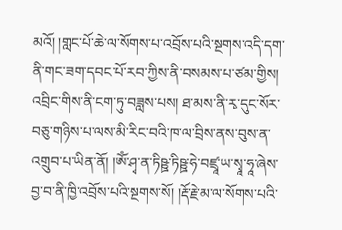མའོ། །གླང་པོ་ཆེ་ལ་སོགས་པ་འབྲོས་པའི་སྔགས་འདི་དག་ནི་གང་ཟག་དབང་པོ་རབ་ཀྱིས་ནི་བསམས་པ་ཙམ་གྱིས། འབྲིང་གིས་ནི་ངག་ཏུ་བཟླས་པས། ཐ་མས་ནི་རྭ་དུང་སོར་བཅུ་གཉིས་པ་ལས་མི་རིང་བའི་ཁ་ལ་བྲིས་ནས་བུས་ན་འགྲུབ་པ་ཡིན་ནོ། །ཨོཾ་ཤྭ་ན་ཏིཥྛ་ཏིཥྛ་ཧེ་བཛྲཱ་ཡ་སྭཱ་ཧཱ་ཞེས་བྱ་བ་ནི་ཁྱི་འབྲོས་པའི་སྔགས་སོ། །རྡོ་རྗེ་མ་ལ་སོགས་པའི་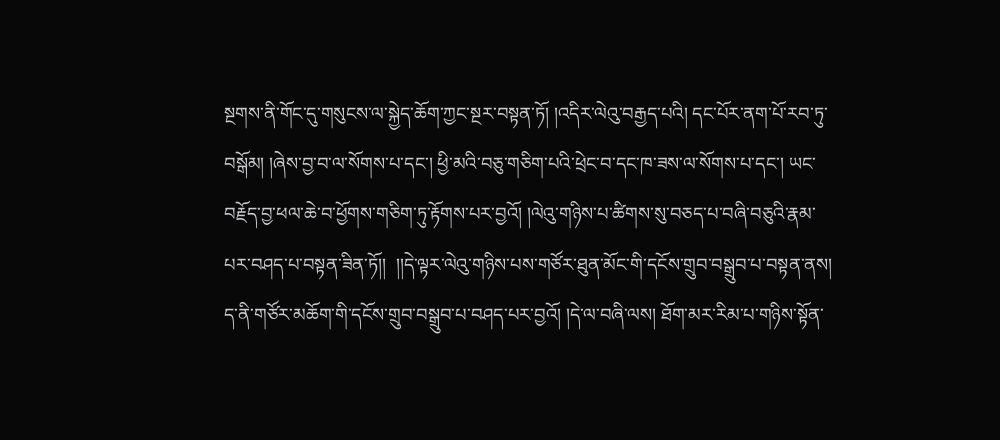སྔགས་ནི་གོང་དུ་གསུངས་ལ་སྐྱེད་ཆོག་ཀྱང་སྔར་བསྟན་ཏོ། །འདིར་ལེའུ་བརྒྱད་པའི། དང་པོར་ནག་པོ་རབ་ཏུ་བསྒོམ། །ཞེས་བྱ་བ་ལ་སོགས་པ་དང་། ཕྱི་མའི་བཅུ་གཅིག་པའི་ཕྲེང་བ་དང་ཁ་ཟས་ལ་སོགས་པ་དང་། ཡང་བརྗོད་བྱ་ཕལ་ཆེ་བ་ཕྱོགས་གཅིག་ཏུ་རྟོགས་པར་བྱའོ། །ལེའུ་གཉིས་པ་ཚིགས་སུ་བཅད་པ་བཞི་བཅུའི་རྣམ་པར་བཤད་པ་བསྟན་ཟིན་ཏོ།།  །།དེ་ལྟར་ལེའུ་གཉིས་པས་གཙོར་ཐུན་མོང་གི་དངོས་གྲུབ་བསྒྲུབ་པ་བསྟན་ནས། ད་ནི་གཙོར་མཆོག་གི་དངོས་གྲུབ་བསྒྲུབ་པ་བཤད་པར་བྱའོ། །དེ་ལ་བཞི་ལས། ཐོག་མར་རིམ་པ་གཉིས་སྟོན་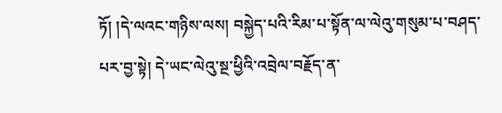ཏོ། །དེ་ལའང་གཉིས་ལས། བསྐྱེད་པའི་རིམ་པ་སྟོན་ལ་ལེའུ་གསུམ་པ་བཤད་པར་བྱ་སྟེ། དེ་ཡང་ལེའུ་སྔ་ཕྱིའི་འབྲེལ་བརྗོད་ན་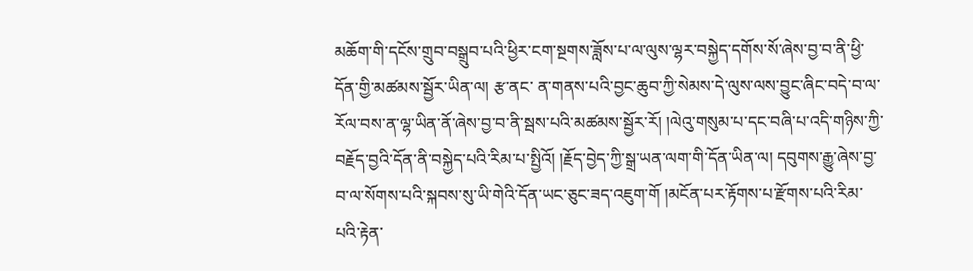མཆོག་གི་དངོས་གྲུབ་བསྒྲུབ་པའི་ཕྱིར་ངག་སྔགས་ཟློས་པ་ལ་ལུས་ལྷར་བསྐྱེད་དགོས་སོ་ཞེས་བྱ་བ་ནི་ཕྱི་དོན་གྱི་མཚམས་སྦྱོར་ཡིན་ལ། རྩ་ནང་ ན་གནས་པའི་བྱང་ཆུབ་ཀྱི་སེམས་དེ་ལུས་ལས་བྱུང་ཞིང་བདེ་བ་ལ་རོལ་བས་ན་ལྷ་ཡིན་ནོ་ཞེས་བྱ་བ་ནི་སྦས་པའི་མཚམས་སྦྱོར་རོ། །ལེའུ་གསུམ་པ་དང་བཞི་པ་འདི་གཉིས་ཀྱི་བརྗོད་བྱའི་དོན་ནི་བསྐྱེད་པའི་རིམ་པ་སྤྱིའོ། །རྗོད་བྱེད་ཀྱི་སྒྲ་ཡན་ལག་གི་དོན་ཡིན་ལ། དབུགས་རྒྱུ་ཞེས་བྱ་བ་ལ་སོགས་པའི་སྐབས་སུ་ཡི་གེའི་དོན་ཡང་ཅུང་ཟད་འཇུག་གོ །མངོན་པར་རྟོགས་པ་རྫོགས་པའི་རིམ་པའི་རྟེན་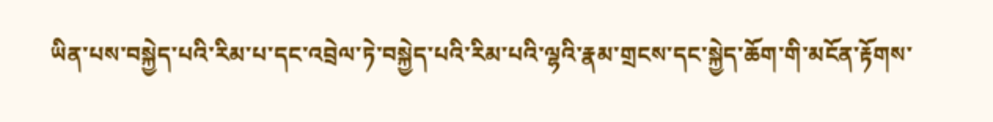ཡིན་པས་བསྐྱེད་པའི་རིམ་པ་དང་འབྲེལ་ཏེ་བསྐྱེད་པའི་རིམ་པའི་ལྷའི་རྣམ་གྲངས་དང་སྐྱེད་ཆོག་གི་མངོན་རྟོགས་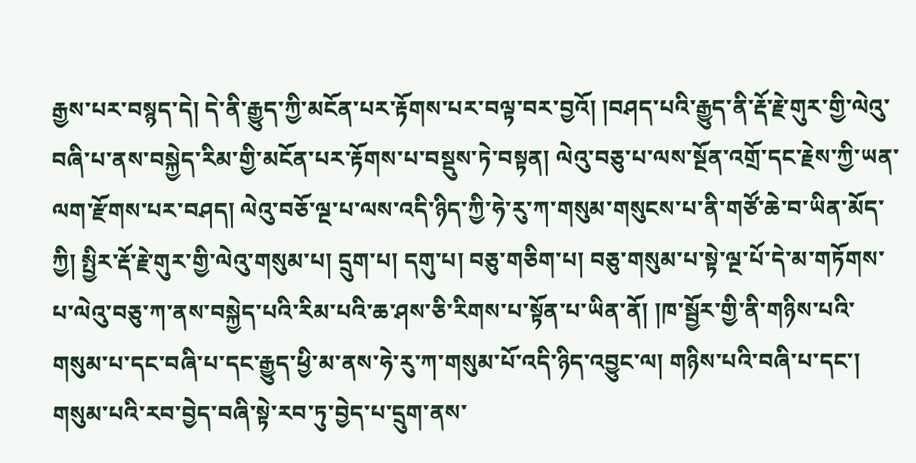རྒྱས་པར་བསྙད་དེ། དེ་ནི་རྒྱུད་ཀྱི་མངོན་པར་རྟོགས་པར་བལྟ་བར་བྱའོ། །བཤད་པའི་རྒྱུད་ནི་རྡོ་རྗེ་གུར་གྱི་ལེའུ་བཞི་པ་ནས་བསྐྱེད་རིམ་གྱི་མངོན་པར་རྟོགས་པ་བསྡུས་ཏེ་བསྟན། ལེའུ་བཅུ་པ་ལས་སྔོན་འགྲོ་དང་རྗེས་ཀྱི་ཡན་ལག་རྫོགས་པར་བཤད། ལེའུ་བཅོ་ལྔ་པ་ལས་འདི་ཉིད་ཀྱི་ཧེ་རུ་ཀ་གསུམ་གསུངས་པ་ནི་གཙོ་ཆེ་བ་ཡིན་མོད་ཀྱི། སྤྱིར་རྡོ་རྗེ་གུར་གྱི་ལེའུ་གསུམ་པ། དྲུག་པ། དགུ་པ། བཅུ་གཅིག་པ། བཅུ་གསུམ་པ་སྟེ་ལྔ་པོ་དེ་མ་གཏོགས་པ་ལེའུ་བཅུ་ཀ་ནས་བསྐྱེད་པའི་རིམ་པའི་ཆ་ཤས་ཅི་རིགས་པ་སྟོན་པ་ཡིན་ནོ། །ཁ་སྦྱོར་གྱི་ནི་གཉིས་པའི་གསུམ་པ་དང་བཞི་པ་དང་རྒྱུད་ཕྱི་མ་ནས་ཧེ་རུ་ཀ་གསུམ་པོ་འདི་ཉིད་འབྱུང་ལ། གཉིས་པའི་བཞི་པ་དང་། གསུམ་པའི་རབ་བྱེད་བཞི་སྟེ་རབ་ཏུ་བྱེད་པ་དྲུག་ནས་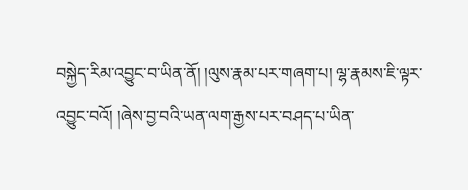བསྐྱེད་རིམ་འབྱུང་བ་ཡིན་ནོ། །ལུས་རྣམ་པར་གཞག་པ། ལྷ་རྣམས་ཇི་ལྟར་འབྱུང་བའོ། །ཞེས་བྱ་བའི་ཡན་ལག་རྒྱས་པར་བཤད་པ་ཡིན་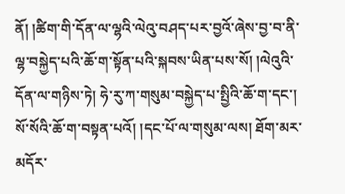ནོ། །ཚིག་གི་དོན་ལ་ལྷའི་ལེའུ་བཤད་པར་བྱའོ་ཞེས་བྱ་བ་ནི་ལྷ་བསྐྱེད་པའི་ཆོ་ག་སྟོན་པའི་སྐབས་ཡིན་པས་སོ། །ལེའུའི་དོན་ལ་གཉིས་ཏེ། ཧེ་རུ་ཀ་གསུམ་བསྐྱེད་པ་སྤྱིའི་ཆོ་ག་དང་། སོ་སོའི་ཆོ་ག་བསྟན་པའོ། །དང་པོ་ལ་གསུམ་ལས། ཐོག་མར་མདོར་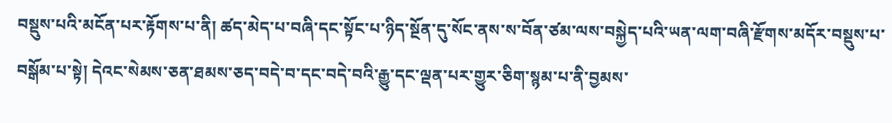བསྡུས་པའི་མངོན་པར་རྟོགས་པ་ནི། ཚད་མེད་པ་བཞི་དང་སྟོང་པ་ཉིད་སྔོན་དུ་སོང་ནས་ས་བོན་ཙམ་ལས་བསྐྱེད་པའི་ཡན་ལག་བཞི་རྫོགས་མདོར་བསྡུས་པ་བསྒོམ་པ་སྟེ། དེའང་སེམས་ཅན་ཐམས་ཅད་བདེ་བ་དང་བདེ་བའི་རྒྱུ་དང་ལྡན་པར་གྱུར་ཅིག་སྙམ་པ་ནི་བྱམས་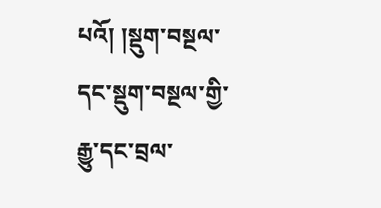པའོ། །སྡུག་བསྔལ་དང་སྡུག་བསྔལ་གྱི་རྒྱུ་དང་བྲལ་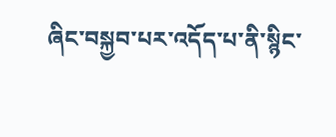ཞིང་བསྐྱབ་པར་འདོད་པ་ནི་སྙིང་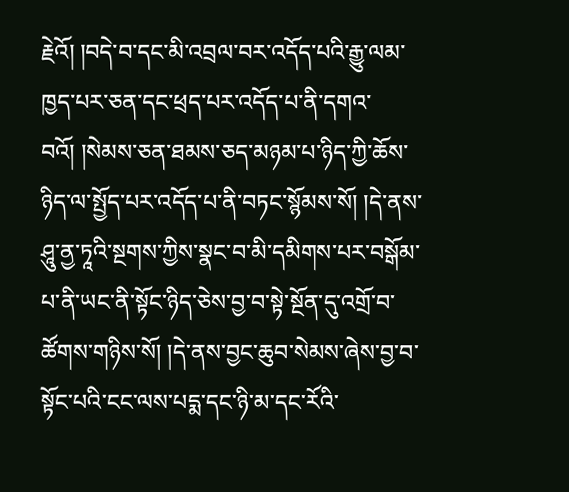རྗེའོ། །བདེ་བ་དང་མི་འབྲལ་བར་འདོད་པའི་རྒྱུ་ལམ་ཁྱད་པར་ཅན་དང་ཕྲད་པར་འདོད་པ་ནི་དགའ་བའོ། །སེམས་ཅན་ཐམས་ཅད་མཉམ་པ་ཉིད་ཀྱི་ཆོས་ཉིད་ལ་སྤྱོད་པར་འདོད་པ་ནི་བཏང་སྙོམས་སོ། །དེ་ནས་ཤཱུ་ནྱ་ཏཱའི་སྔགས་ཀྱིས་སྣང་བ་མི་དམིགས་པར་བསྒོམ་པ་ནི་ཡང་ནི་སྟོང་ཉིད་ཅེས་བྱ་བ་སྟེ་སྔོན་དུ་འགྲོ་བ་ཚོགས་གཉིས་སོ། །དེ་ནས་བྱང་ཆུབ་སེམས་ཞེས་བྱ་བ་སྟོང་པའི་ངང་ལས་པདྨ་དང་ཉི་མ་དང་རོའི་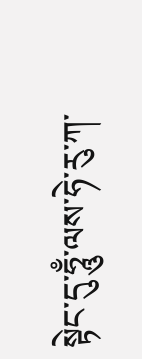སྟེང་དུ་ཧཱུྃ་ལས་ཧེ་རུ་ཀ་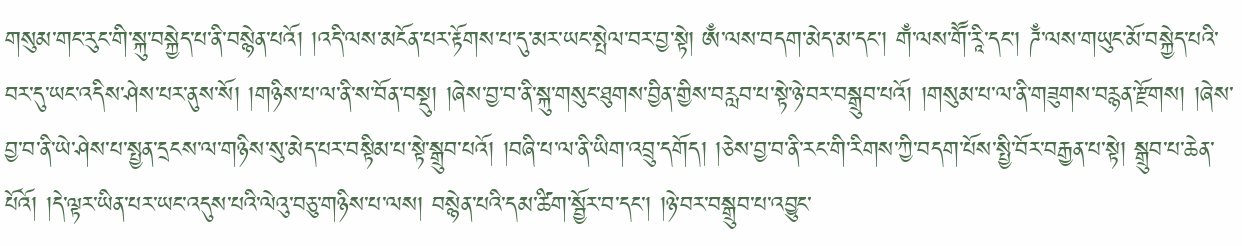གསུམ་གང་རུང་གི་སྐུ་བསྐྱེད་པ་ནི་བསྙེན་པའོ། །འདི་ལས་མངོན་པར་རྟོགས་པ་དུ་མར་ཡང་སྤེལ་བར་བྱ་སྟེ། ཨྃ་ལས་བདག་མེད་མ་དང་། གྃ་ལས་གཽ་རཱི་དང་། ཌྃ་ལས་གཡུང་མོ་བསྐྱེད་པའི་བར་དུ་ཡང་འདིས་ཤེས་པར་ནུས་སོ། །གཉིས་པ་ལ་ནི་ས་བོན་བསྡུ། །ཞེས་བྱ་བ་ནི་སྐུ་གསུང་ཐུགས་བྱིན་གྱིས་བརླབ་པ་སྟེ་ཉེ་བར་བསྒྲུབ་པའོ། །གསུམ་པ་ལ་ནི་གཟུགས་བརྙན་རྫོགས། །ཞེས་བྱ་བ་ནི་ཡེ་ཤེས་པ་སྤྱན་དྲངས་ལ་གཉིས་སུ་མེད་པར་བསྟིམ་པ་སྟེ་སྒྲུབ་པའོ། །བཞི་པ་ལ་ནི་ཡིག་འབྲུ་དགོད། །ཅེས་བྱ་བ་ནི་རང་གི་རིགས་ཀྱི་བདག་པོས་སྤྱི་བོར་བརྒྱན་པ་སྟེ། སྒྲུབ་པ་ཆེན་པོའོ། །དེ་ལྟར་ཡིན་པར་ཡང་འདུས་པའི་ལེའུ་བཅུ་གཉིས་པ་ལས། བསྙེན་པའི་དམ་ཚིག་སྦྱོར་བ་དང་། །ཉེ་བར་བསྒྲུབ་པ་འབྱུང་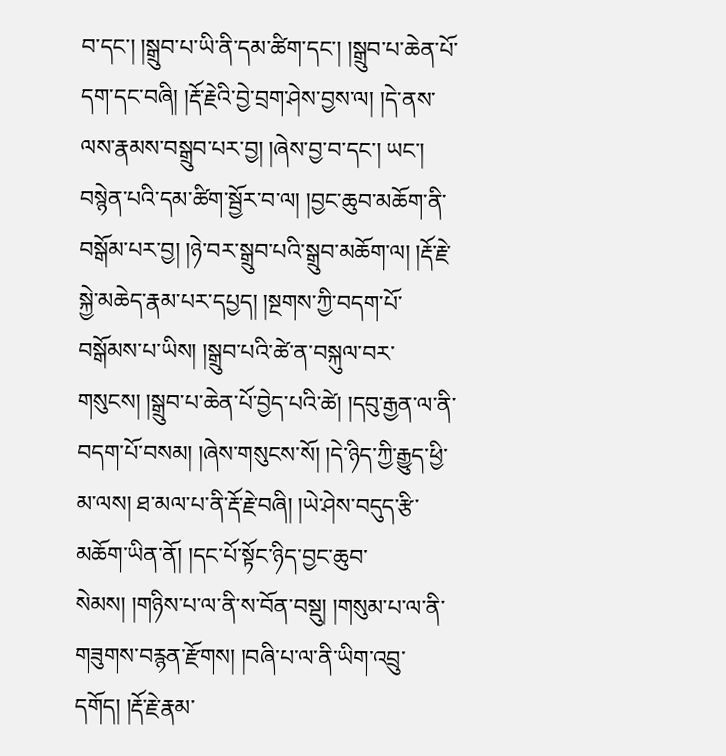བ་དང་། །སྒྲུབ་པ་ཡི་ནི་དམ་ཚིག་དང་། །སྒྲུབ་པ་ཆེན་པོ་དག་དང་བཞི། །རྡོ་རྗེའི་བྱེ་བྲག་ཤེས་བྱས་ལ། །དེ་ནས་ལས་རྣམས་བསྒྲུབ་པར་བྱ། །ཞེས་བྱ་བ་དང་། ཡང་། བསྙེན་པའི་དམ་ཚིག་སྦྱོར་བ་ལ། །བྱང་ཆུབ་མཆོག་ནི་བསྒོམ་པར་བྱ། །ཉེ་བར་སྒྲུབ་པའི་སྒྲུབ་མཆོག་ལ། །རྡོ་རྗེ་སྐྱེ་མཆེད་རྣམ་པར་དཔྱད། །སྔགས་ཀྱི་བདག་པོ་བསྒོམས་པ་ཡིས། །སྒྲུབ་པའི་ཚེ་ན་བསྐུལ་བར་གསུངས། །སྒྲུབ་པ་ཆེན་པོ་བྱེད་པའི་ཚེ། །དབུ་རྒྱན་ལ་ནི་བདག་པོ་བསམ། །ཞེས་གསུངས་སོ། །དེ་ཉིད་ཀྱི་རྒྱུད་ཕྱི་མ་ལས། ཐ་མལ་པ་ནི་རྡོ་རྗེ་བཞི། །ཡེ་ཤེས་བདུད་རྩི་མཆོག་ཡིན་ནོ། །དང་པོ་སྟོང་ཉིད་བྱང་ཆུབ་སེམས། །གཉིས་པ་ལ་ནི་ས་བོན་བསྡུ། །གསུམ་པ་ལ་ནི་གཟུགས་བརྙན་རྫོགས། །བཞི་པ་ལ་ནི་ཡིག་འབྲུ་དགོད། །རྡོ་རྗེ་རྣམ་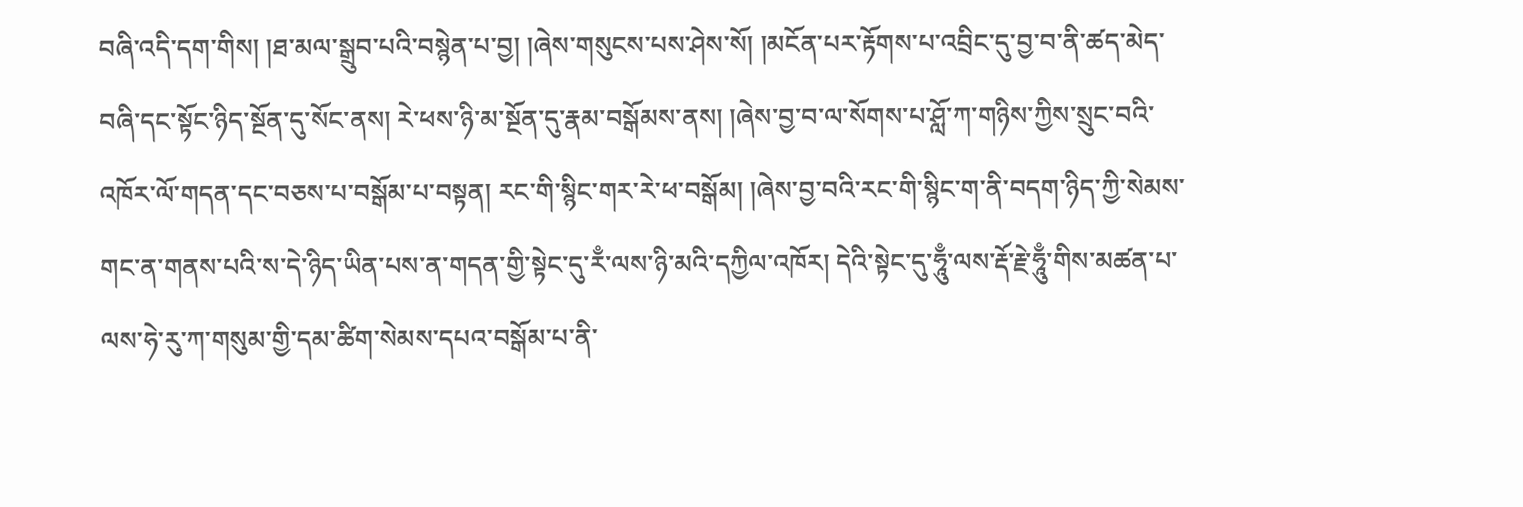བཞི་འདི་དག་གིས། །ཐ་མལ་སྒྲུབ་པའི་བསྙེན་པ་བྱ། །ཞེས་གསུངས་པས་ཤེས་སོ། །མངོན་པར་རྟོགས་པ་འབྲིང་དུ་བྱ་བ་ནི་ཚད་མེད་བཞི་དང་སྟོང་ཉིད་སྔོན་དུ་སོང་ནས། རེ་ཕས་ཉི་མ་སྔོན་དུ་རྣམ་བསྒོམས་ནས། །ཞེས་བྱ་བ་ལ་སོགས་པ་ཤློ་ཀ་གཉིས་ཀྱིས་སྲུང་བའི་འཁོར་ལོ་གདན་དང་བཅས་པ་བསྒོམ་པ་བསྟན། རང་གི་སྙིང་གར་རེ་ཕ་བསྒོམ། །ཞེས་བྱ་བའི་རང་གི་སྙིང་ག་ནི་བདག་ཉིད་ཀྱི་སེམས་གང་ན་གནས་པའི་ས་དེ་ཉིད་ཡིན་པས་ན་གདན་གྱི་སྟེང་དུ་རྃ་ལས་ཉི་མའི་དཀྱིལ་འཁོར། དེའི་སྟེང་དུ་ཧཱུྃ་ལས་རྡོ་རྗེ་ཧཱུྃ་གིས་མཚན་པ་ལས་ཧེ་རུ་ཀ་གསུམ་གྱི་དམ་ཚིག་སེམས་དཔའ་བསྒོམ་པ་ནི་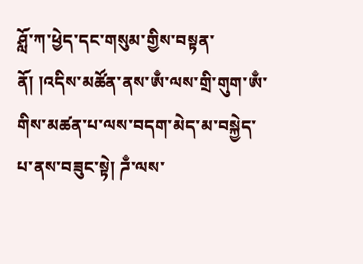ཤློ་ཀ་ཕྱེད་དང་གསུམ་གྱིས་བསྟན་ནོ། །འདིས་མཚོན་ནས་ཨྃ་ལས་གྲི་གུག་ཨྃ་གིས་མཚན་པ་ལས་བདག་མེད་མ་བསྐྱེད་པ་ནས་བཟུང་སྟེ། ཌྃ་ལས་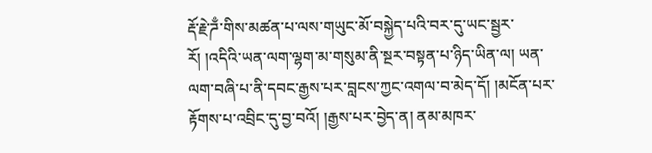རྡོ་རྗེ་ཌྃ་གིས་མཚན་པ་ལས་གཡུང་མོ་བསྐྱེད་པའི་བར་དུ་ཡང་སྦྱར་རོ། །འདིའི་ཡན་ལག་ལྷག་མ་གསུམ་ནི་སྔར་བསྟན་པ་ཉིད་ཡིན་ལ། ཡན་ལག་བཞི་པ་ནི་དབང་རྒྱས་པར་བླངས་ཀྱང་འགལ་བ་མེད་དོ། །མངོན་པར་རྟོགས་པ་འབྲིང་དུ་བྱ་བའོ། །རྒྱས་པར་བྱེད་ན། ནམ་མཁར་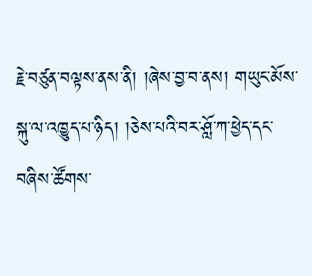རྗེ་བཙུན་བལྟས་ནས་ནི། །ཞེས་བྱ་བ་ནས། གཡུང་མོས་སྐུ་ལ་འཁྱུད་པ་ཉིད། །ཅེས་པའི་བར་ཤློ་ཀ་ཕྱེད་དང་བཞིས་ཚོགས་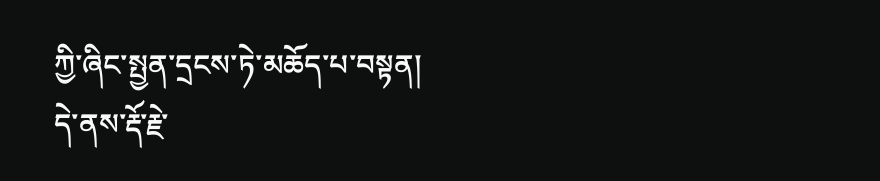ཀྱི་ཞིང་སྤྱན་དྲངས་ཏེ་མཆོད་པ་བསྟན། དེ་ནས་རྡོ་རྗེ་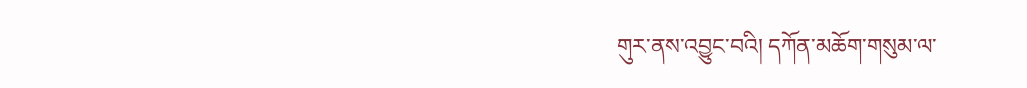གུར་ནས་འབྱུང་བའི། དཀོན་མཆོག་གསུམ་ལ་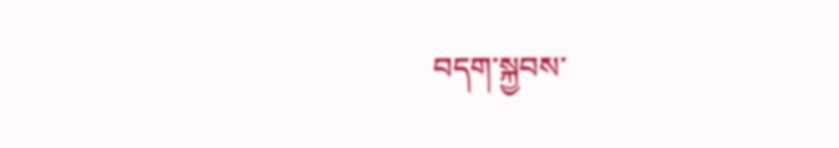བདག་སྐྱབས་